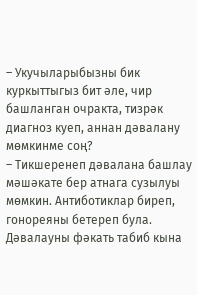– Укучыларыбызны бик куркыттыгыз бит әле, чир башланган очракта, тизрәк диагноз куеп, аннан дәвалану мөмкинме соң?
– Тикшеренеп дәвалана башлау мәшәкате бер атнага сузылуы мөмкин. Антиботиклар биреп, гонореяны бетереп була. Дәвалауны фәкать табиб кына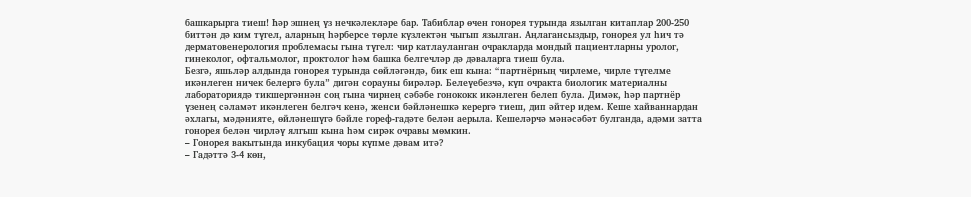башкарырга тиеш! Һәр эшнең үз нечкәлекләре бар. Табиблар өчен гонорея турында язылган китаплар 200-250 биттән дә ким түгел, аларның һәрберсе төрле күзлектән чыгып язылган. Аңлагансыздыр, гонорея ул һич тә дерматовенерология проблемасы гына түгел: чир катлауланган очракларда мондый пациентларны уролог, гинеколог, офтальмолог, проктолог һәм башка белгечләр дә дәваларга тиеш була.
Безгә, яшьләр алдында гонорея турында сөйләгәндә, бик еш кына: “партнёрның чирлеме, чирле түгелме икәнлеген ничек белергә була” дигән сорауны бирәләр. Белеүебезчә, күп очракта биологик материалны лабораториядә тикшергәннән соң гына чирнең сәбәбе гонококк икәнлеген белеп була. Димәк, һәр партнёр үзенең сәламәт икәнлеген белгәч кенә, женси бәйләнешкә керергә тиеш, дип әйтер идем. Кеше хайваннардан әхлагы, мәдәнияте, өйләнешүгә бәйле гореф-гадәте белән аерыла. Кешеләрчә мәнәсәбәт булганда, адәми затта гонорея белән чирләү ялгыш кына һәм сирәк очравы мөмкин.
– Гонорея вакытында инкубация чоры күпме дәвам итә?
– Гадәттә 3-4 көн,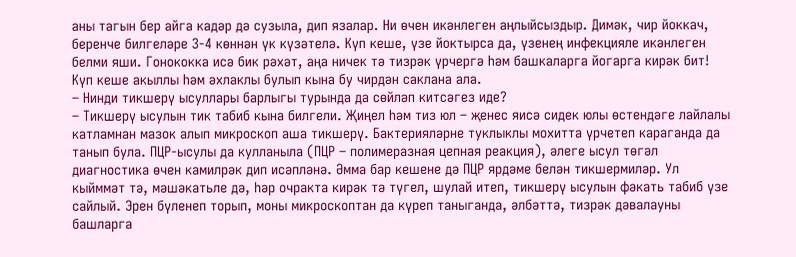аны тагын бер айга кадәр дә сузыла, дип язалар. Ни өчен икәнлеген аңлыйсыздыр. Димәк, чир йоккач, беренче билгеләре 3-4 көннән үк күзәтелә. Күп кеше, үзе йоктырса да, үзенең инфекцияле икәнлеген белми яши. Гонококка исә бик рәхәт, аңа ничек тә тизрәк үрчергә һәм башкаларга йогарга кирәк бит! Күп кеше акыллы һәм әхлаклы булып кына бу чирдән саклана ала.
– Нинди тикшерү ысуллары барлыгы турында да сөйләп китсәгез иде?
– Тикшерү ысулын тик табиб кына билгели. Җиңел һәм тиз юл – җенес яисә сидек юлы өстендәге лайлалы катламнан мазок алып микроскоп аша тикшерү. Бактерияләрне туклыклы мохитта үрчетеп караганда да танып була. ПЦР-ысулы да кулланыла (ПЦР – полимеразная цепная реакция), әлеге ысул төгәл диагностика өчен камилрәк дип исәпләнә. Әмма бар кешене дә ПЦР ярдәме белән тикшермиләр. Ул кыйммәт тә, мәшәкатьле дә, һәр очракта кирәк тә түгел, шулай итеп, тикшерү ысулын фәкать табиб үзе сайлый. Эрен бүленеп торып, моны микроскоптан да күреп таныганда, әлбәттә, тизрәк дәвалауны башларга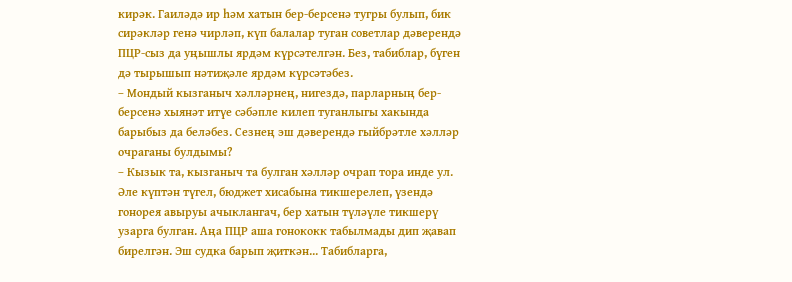кирәк. Гаиләдә ир һәм хатын бер-берсенә тугры булып, бик сирәкләр генә чирләп, күп балалар туган cоветлар дәверендә ПЦР-сыз да уңышлы ярдәм күрсәтелгән. Без, табиблар, бүген дә тырышып нәтиҗәле ярдәм күрсәтәбез.
– Мондый кызганыч хәлләрнең, нигездә, парларның бер-берсенә хыянәт итүе сәбәпле килеп туганлыгы хакында барыбыз да беләбез. Сезнең эш дәверендә гыйбрәтле хәлләр очраганы булдымы?
– Кызык та, кызганыч та булган хәлләр очрап тора инде ул. Әле күптән түгел, бюджет хисабына тикшерелеп, үзендә гонорея авыруы ачыклангач, бер хатын түләүле тикшерү узарга булган. Аңа ПЦР аша гонококк табылмады дип җавап бирелгән. Эш судка барып җиткән... Табибларга,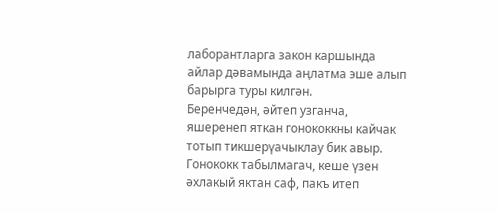лаборантларга закон каршында айлар дәвамында аңлатма эше алып барырга туры килгән.
Беренчедән, әйтеп узганча, яшеренеп яткан гонококкны кайчак тотып тикшерүачыклау бик авыр. Гонококк табылмагач, кеше үзен әхлакый яктан саф, пакъ итеп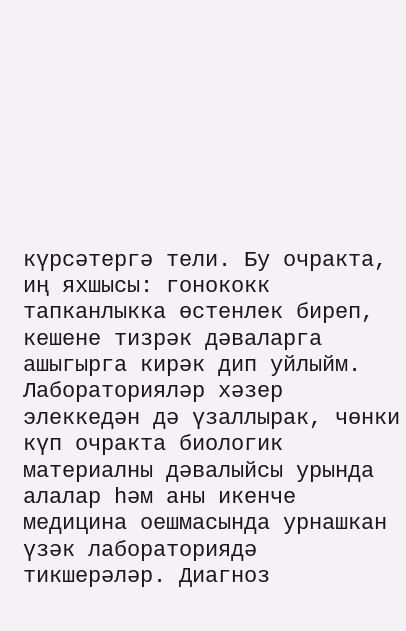күрсәтергә тели. Бу очракта, иң яхшысы: гонококк тапканлыкка өстенлек биреп, кешене тизрәк дәваларга ашыгырга кирәк дип уйлыйм. Лабораторияләр хәзер элеккедән дә үзаллырак, чөнки күп очракта биологик материалны дәвалыйсы урында алалар һәм аны икенче медицина оешмасында урнашкан үзәк лабораториядә тикшерәләр. Диагноз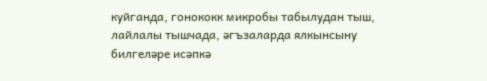куйганда, гонококк микробы табылудан тыш, лайлалы тышчада, әгъзаларда ялкынсыну билгеләре исәпкә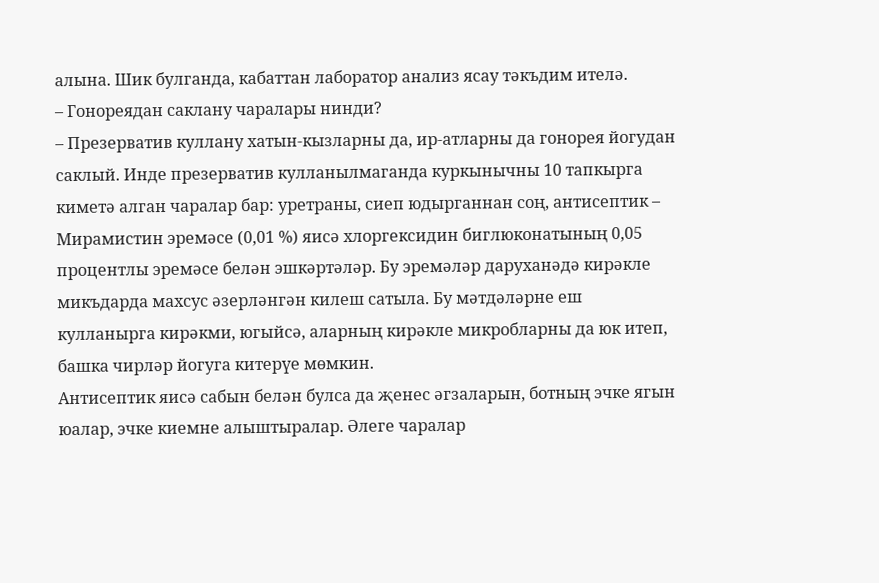алына. Шик булганда, кабаттан лаборатор анализ ясау тәкъдим ителә.
– Гонореядан саклану чаралары нинди?
– Презерватив куллану хатын-кызларны да, ир-атларны да гонорея йогудан саклый. Инде презерватив кулланылмаганда куркынычны 10 тапкырга киметә алган чаралар бар: уретраны, сиеп юдырганнан соң, антисептик – Мирамистин эремәсе (0,01 %) яисә хлоргексидин биглюконатының 0,05 процентлы эремәсе белән эшкәртәләр. Бу эремәләр даруханәдә кирәкле микъдарда махсус әзерләнгән килеш сатыла. Бу мәтдәләрне еш кулланырга кирәкми, югыйсә, аларның кирәкле микробларны да юк итеп, башка чирләр йогуга китерүе мөмкин.
Антисептик яисә сабын белән булса да җенес әгзаларын, ботның эчке ягын юалар, эчке киемне алыштыралар. Әлеге чаралар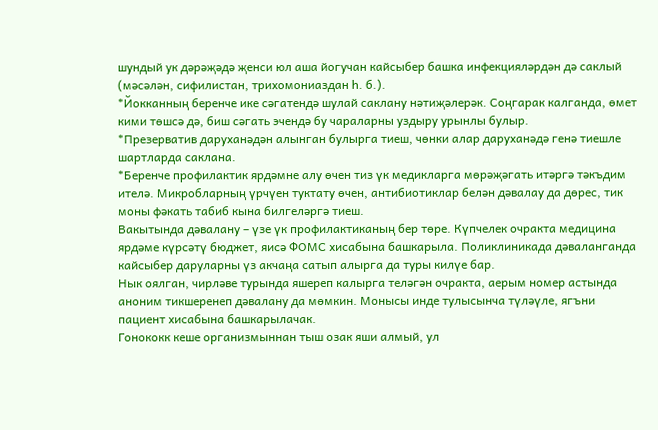шундый ук дәрәҗәдә җенси юл аша йогучан кайсыбер башка инфекцияләрдән дә саклый (мәсәлән, сифилистан, трихомониаздан һ. б.).
*Йокканның беренче ике сәгатендә шулай саклану нәтиҗәлерәк. Соңгарак калганда, өмет кими төшсә дә, биш сәгать эчендә бу чараларны уздыру урынлы булыр.
*Презерватив даруханәдән алынган булырга тиеш, чөнки алар даруханәдә генә тиешле шартларда саклана.
*Беренче профилактик ярдәмне алу өчен тиз үк медикларга мөрәҗәгать итәргә тәкъдим ителә. Микробларның үрчүен туктату өчен, антибиотиклар белән дәвалау да дөрес, тик моны фәкать табиб кына билгеләргә тиеш.
Вакытында дәвалану – үзе үк профилактиканың бер төре. Күпчелек очракта медицина ярдәме күрсәтү бюджет, яисә ФОМС хисабына башкарыла. Поликлиникада дәваланганда кайсыбер даруларны үз акчаңа сатып алырга да туры килүе бар.
Нык оялган, чирләве турында яшереп калырга теләгән очракта, аерым номер астында аноним тикшеренеп дәвалану да мөмкин. Монысы инде тулысынча түләүле, ягъни пациент хисабына башкарылачак.
Гонококк кеше организмыннан тыш озак яши алмый, ул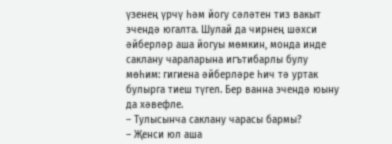үзенең үрчү һәм йогу сәләтен тиз вакыт эчендә югалта. Шулай да чирнең шәхси әйберләр аша йогуы мөмкин, монда инде саклану чараларына игътибарлы булу мөһим: гигиена әйберләре һич тә уртак булырга тиеш түгел. Бер ванна эчендә юыну да хәвефле.
– Тулысынча саклану чарасы бармы?
– Җенси юл аша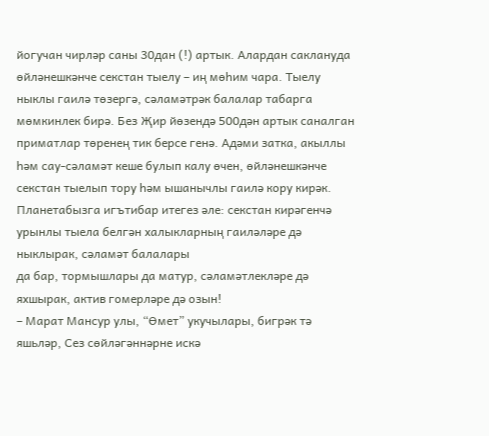йогучан чирләр саны 30дан (!) артык. Алардан саклануда өйләнешкәнче секстан тыелу – иң мөһим чара. Тыелу ныклы гаилә төзергә, сәламәтрәк балалар табарга мөмкинлек бирә. Без Җир йөзендә 500дән артык саналган приматлар төренең тик берсе генә. Адәми затка, акыллы һәм сау-сәламәт кеше булып калу өчен, өйләнешкәнче секстан тыелып тору һәм ышанычлы гаилә кору кирәк. Планетабызга игътибар итегез әле: секстан кирәгенчә урынлы тыела белгән халыкларның гаиләләре дә ныклырак, сәламәт балалары
да бар, тормышлары да матур, сәламәтлекләре дә яхшырак, актив гомерләре дә озын!
– Марат Мансур улы, “Өмет” укучылары, бигрәк тә яшьләр, Сез сөйләгәннәрне искә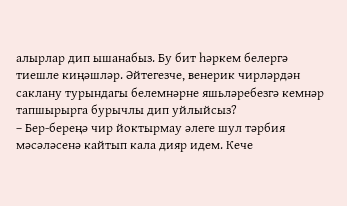алырлар дип ышанабыз. Бу бит һәркем белергә тиешле киңәшләр. Әйтегезче, венерик чирләрдән саклану турындагы белемнәрне яшьләребезгә кемнәр тапшырырга бурычлы дип уйлыйсыз?
– Бер-береңә чир йоктырмау әлеге шул тәрбия мәсәләсенә кайтып кала дияр идем. Кече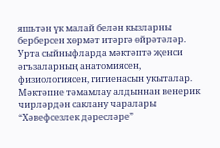яшьтән үк малай белән кызларны берберсен хөрмәт итәргә өйрәтәләр. Урта сыйныфларда мәктәптә җенси әгъзаларның анатомиясен, физиологиясен, гигиенасын укыталар. Мәктәпне тәмамлау алдыннан венерик чирләрдән саклану чаралары “Хәвефсезлек дәресләре”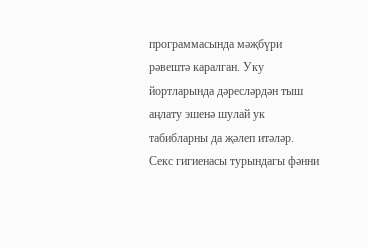программасында мәҗбүри рәвештә каралган. Уку йортларында дәресләрдән тыш аңлату эшенә шулай ук табибларны да җәлеп итәләр. Секс гигиенасы турындагы фәнни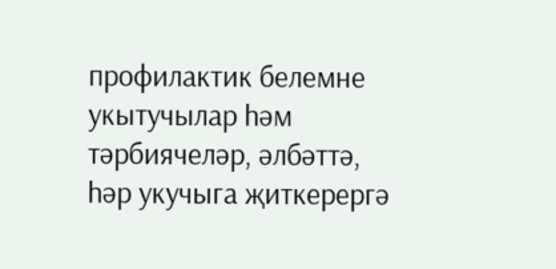профилактик белемне укытучылар һәм тәрбиячеләр, әлбәттә, һәр укучыга җиткерергә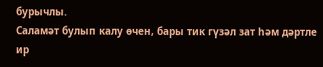бурычлы.
Саламәт булып калу өчен, бары тик гүзәл зат һәм дәртле ир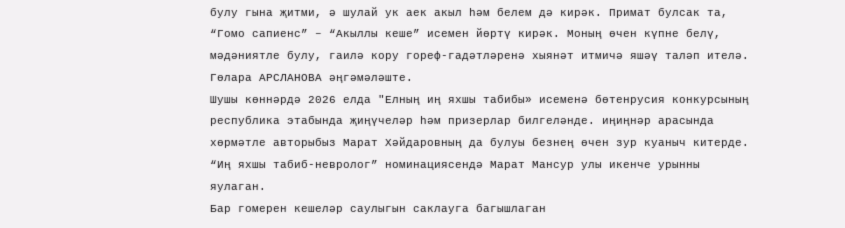булу гына җитми, ә шулай ук аек акыл һәм белем дә кирәк. Примат булсак та, “Гомо сапиенс” – “Акыллы кеше” исемен йөртү кирәк. Моның өчен күпне белү, мәдәниятле булу, гаилә кору гореф-гадәтләренә хыянәт итмичә яшәү таләп ителә.
Гөлара АРСЛАНОВА әңгәмәләште.
Шушы көннәрдә 2026 елда "Елның иң яхшы табибы» исеменә бөтенрусия конкурсының республика этабында җиңүчеләр һәм призерлар билгеләнде. иңиңнәр арасында хөрмәтле авторыбыз Марат Хәйдаровның да булуы безнең өчен зур куаныч китерде.
“Иң яхшы табиб-невролог” номинациясендә Марат Мансур улы икенче урынны яулаган.
Бар гомерен кешеләр саулыгын саклауга багышлаган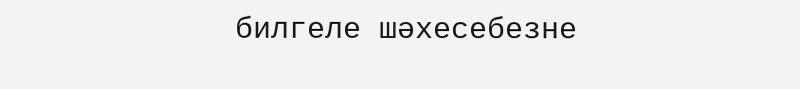билгеле шәхесебезне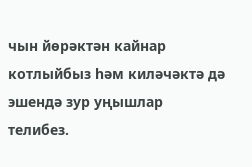чын йөрәктән кайнар котлыйбыз һәм киләчәктә дә эшендә зур уңышлар телибез.